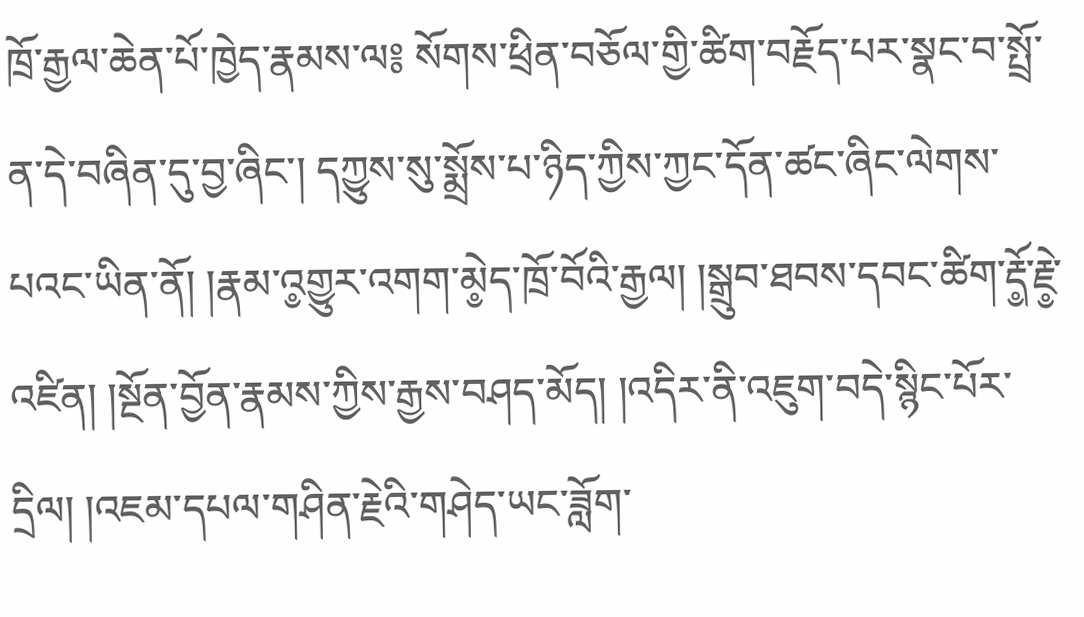ཁྲོ་རྒྱལ་ཆེན་པོ་ཁྱེད་རྣམས་ལ༔ སོགས་ཕྲིན་བཅོལ་གྱི་ཚིག་བརྗོད་པར་སྣང་བ་སྤྲོ་ན་དེ་བཞིན་དུ་བྱ་ཞིང་། དཀྱུས་སུ་སྨྲོས་པ་ཉིད་ཀྱིས་ཀྱང་དོན་ཚང་ཞིང་ལེགས་པའང་ཡིན་ནོ། །རྣམ་འ༵གྱུར་འགག་མེ༵ད་ཁྲོ་བོའི་རྒྱལ། །སྒྲུབ་ཐབས་དབང་ཚིག་རྡོ༵་རྗེ༵་འཛིན། །སྔོན་བྱོན་རྣམས་ཀྱིས་རྒྱས་བཤད་མོད། །འདིར་ནི་འཇུག་བདེ་སྙིང་པོར་དྲིལ། །འཇམ་དཔལ་གཤིན་རྗེའི་གཤེད་ཡང་ཟློག་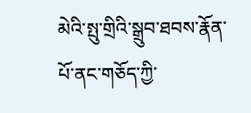མེའི་སྤུ་གྲིའི་སྒྲུབ་ཐབས་རྣོན་པོ་ནང་གཅོད་ཀྱི་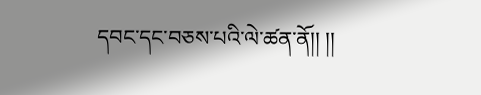དབང་དང་བཅས་པའི་ལེ་ཚན་ནོ།། །།